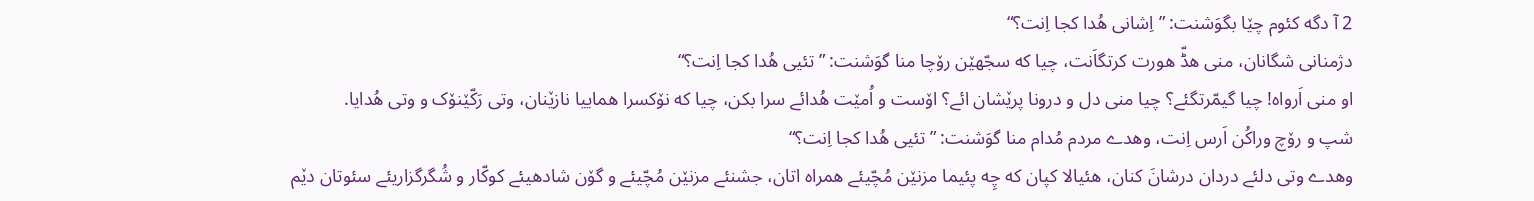2 آ دگه کئوم چێا بگوَشنت: ”اِشانی هُدا کجا اِنت؟“
دژمنانی شگانان، منی هڈّ هورت کرتگاَنت، چیا که سجّهێن رۆچا منا گوَشنت: ”تئیی هُدا کجا اِنت؟“
او منی اَرواه! چیا گیمّرتگئے؟ چیا منی دل و درونا پرێشان ائے؟ اۆست و اُمێت هُدائے سرا بکن، چیا که نۆکسرا هماییا نازێنان، وتی رَکّێنۆک و وتی هُدایا.
شپ و رۆچ وراکُن اَرس اِنت، وهدے مردم مُدام منا گوَشنت: ”تئیی هُدا کجا اِنت؟“
وهدے وتی دلئے دردان درشانَ کنان، هئیالا کپان که چِه پئیما مزنێن مُچّیئے همراه اتان، جشنئے مزنێن مُچّیئے و گۆن شادهیئے کوکّار و شُگرگزاریئے سئوتان دێم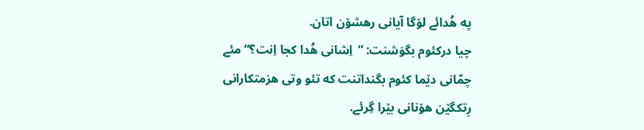په هُدائے لۆگا آیانی رهشۆن اتان.
چیا درکئوم بگوَشنت: ”اِشانی هُدا کجا اِنت؟“ مئے چمّانی دێما کئوم بگنداتنت که تئو وتی هزمتکارانی رِتکگێن هۆنانی بێرا گِرئے.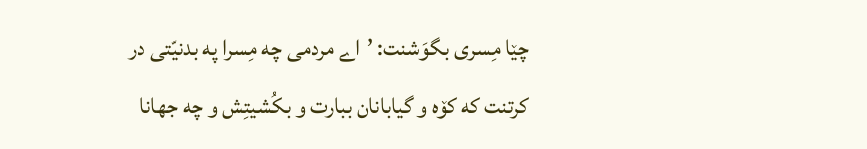چێا مِسری بگوَشنت: ’اے مردمی چه مِسرا په بدنیّتی در کرتنت که کۆه و گیابانان ببارت و بکُشیتِش و چه جهانا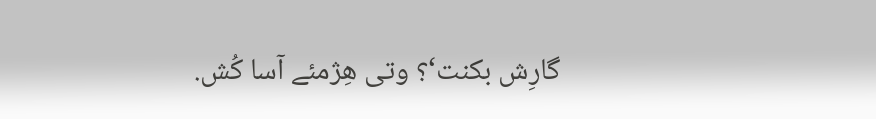گارِش بکنت‘؟ وتی هِژمئے آسا کُش.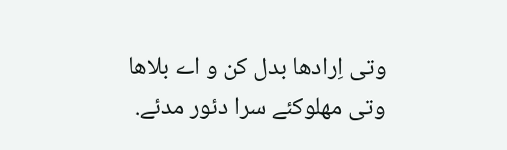وتی اِرادها بدل کن و اے بلاها وتی مهلوکئے سرا دئور مدئے.